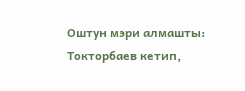Оштун мэри алмашты: Токторбаев кетип,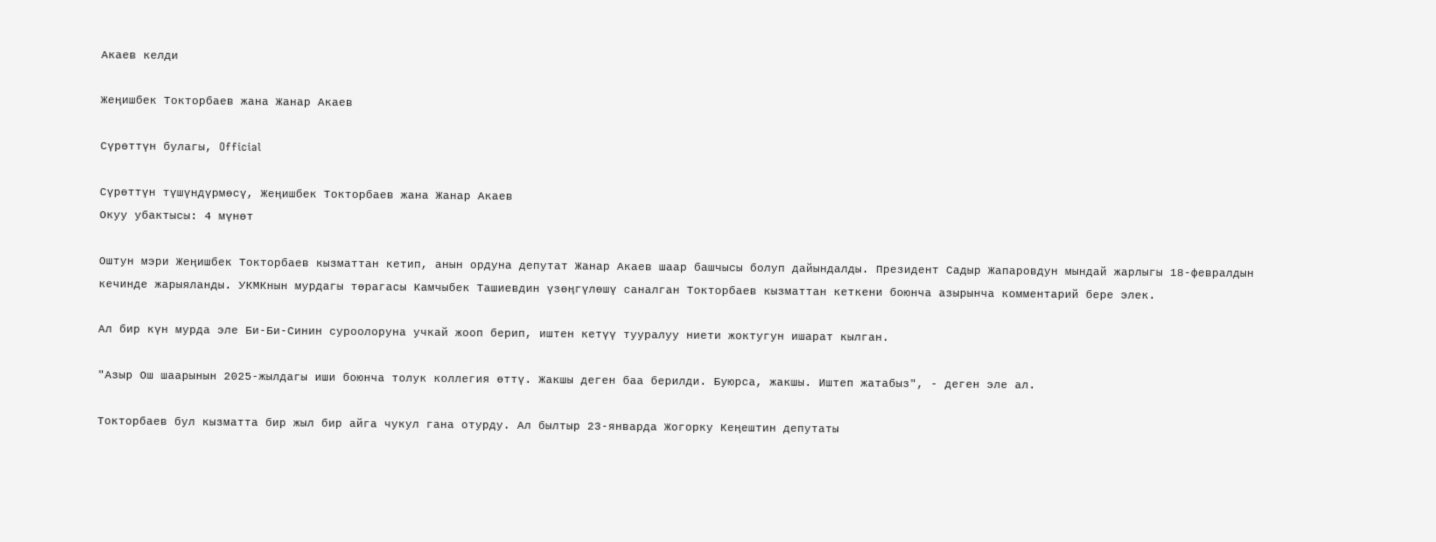Акаев келди

Жеңишбек Токторбаев жана Жанар Акаев

Сүрөттүн булагы, Official

Сүрөттүн түшүндүрмөсү, Жеңишбек Токторбаев жана Жанар Акаев
Окуу убактысы: 4 мүнөт

Оштун мэри Жеңишбек Токторбаев кызматтан кетип, анын ордуна депутат Жанар Акаев шаар башчысы болуп дайындалды. Президент Садыр Жапаровдун мындай жарлыгы 18-февралдын кечинде жарыяланды. УКМКнын мурдагы төрагасы Камчыбек Ташиевдин үзөңгүлөшү саналган Токторбаев кызматтан кеткени боюнча азырынча комментарий бере элек.

Ал бир күн мурда эле Би-Би-Синин суроолоруна учкай жооп берип, иштен кетүү тууралуу ниети жоктугун ишарат кылган.

"Азыр Ош шаарынын 2025-жылдагы иши боюнча толук коллегия өттү. Жакшы деген баа берилди. Буюрса, жакшы. Иштеп жатабыз", - деген эле ал.

Токторбаев бул кызматта бир жыл бир айга чукул гана отурду. Ал былтыр 23-январда Жогорку Кеңештин депутаты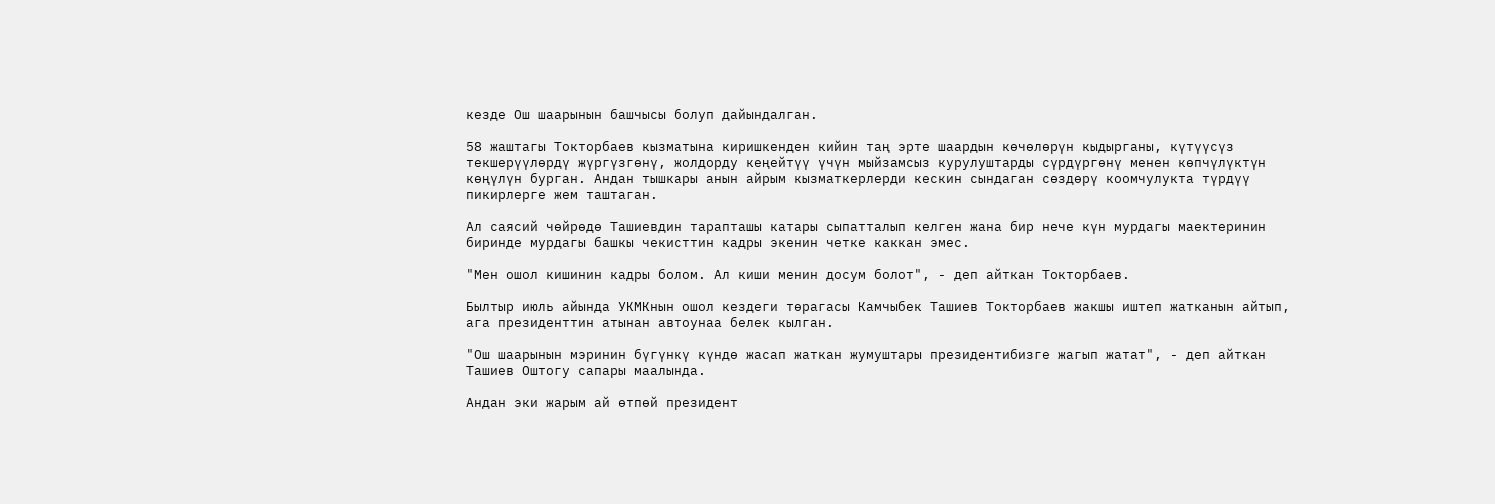кезде Ош шаарынын башчысы болуп дайындалган.

58 жаштагы Токторбаев кызматына киришкенден кийин таң эрте шаардын көчөлөрүн кыдырганы, күтүүсүз текшерүүлөрдү жүргүзгөнү, жолдорду кеңейтүү үчүн мыйзамсыз курулуштарды сүрдүргөнү менен көпчүлүктүн көңүлүн бурган. Андан тышкары анын айрым кызматкерлерди кескин сындаган сөздөрү коомчулукта түрдүү пикирлерге жем таштаган.

Ал саясий чөйрөдө Ташиевдин тарапташы катары сыпатталып келген жана бир нече күн мурдагы маектеринин биринде мурдагы башкы чекисттин кадры экенин четке каккан эмес.

"Мен ошол кишинин кадры болом. Ал киши менин досум болот", - деп айткан Токторбаев.

Былтыр июль айында УКМКнын ошол кездеги төрагасы Камчыбек Ташиев Токторбаев жакшы иштеп жатканын айтып, ага президенттин атынан автоунаа белек кылган.

"Ош шаарынын мэринин бүгүнкү күндө жасап жаткан жумуштары президентибизге жагып жатат", - деп айткан Ташиев Оштогу сапары маалында.

Андан эки жарым ай өтпөй президент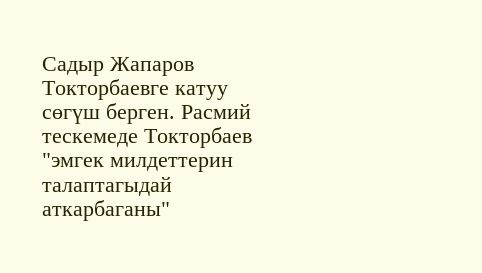Садыр Жапаров Токторбаевге катуу сөгүш берген. Расмий тескемеде Токторбаев "эмгек милдеттерин талаптагыдай аткарбаганы"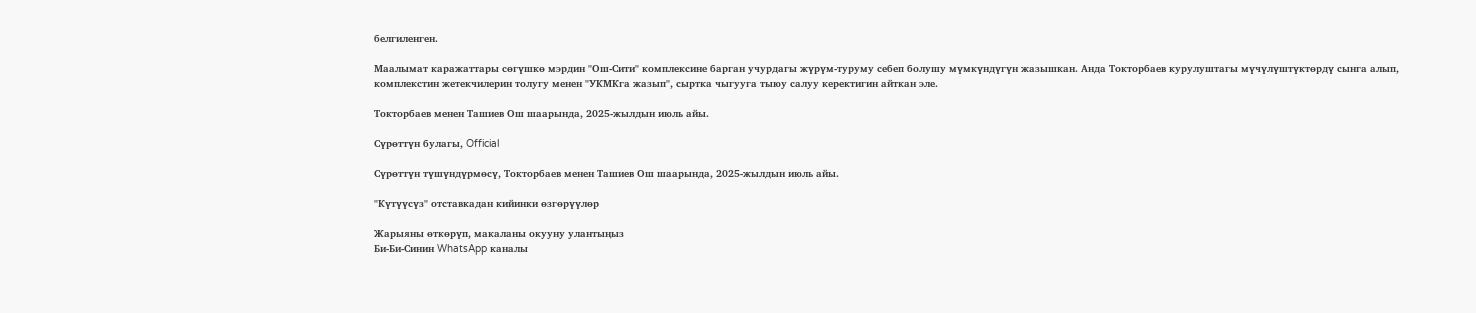белгиленген.

Маалымат каражаттары сөгүшкө мэрдин "Ош-Сити" комплексине барган учурдагы жүрүм-туруму себеп болушу мүмкүндүгүн жазышкан. Анда Токторбаев курулуштагы мүчүлүштүктөрдү сынга алып, комплекстин жетекчилерин толугу менен "УКМКга жазып", сыртка чыгууга тыюу салуу керектигин айткан эле.

Токторбаев менен Ташиев Ош шаарында, 2025-жылдын июль айы.

Сүрөттүн булагы, Official

Сүрөттүн түшүндүрмөсү, Токторбаев менен Ташиев Ош шаарында, 2025-жылдын июль айы.

"Күтүүсүз" отставкадан кийинки өзгөрүүлөр

Жарыяны өткөрүп, макаланы окууну улантыңыз
Би-Би-Синин WhatsApp каналы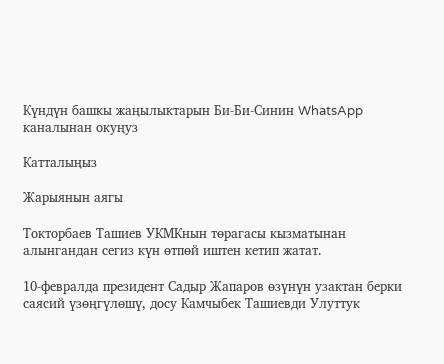Күндүн башкы жаңылыктарын Би-Би-Синин WhatsApp каналынан окуңуз

Катталыңыз

Жарыянын аягы

Токторбаев Ташиев УКМКнын төрагасы кызматынан алынгандан сегиз күн өтпөй иштен кетип жатат.

10-февралда президент Садыр Жапаров өзүнүн узактан берки саясий үзөңгүлөшү, досу Камчыбек Ташиевди Улуттук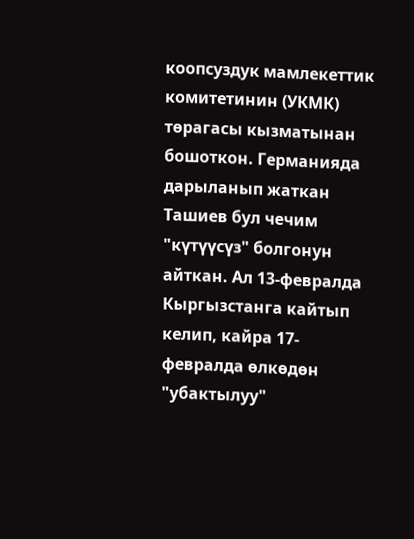коопсуздук мамлекеттик комитетинин (УКМК) төрагасы кызматынан бошоткон. Германияда дарыланып жаткан Ташиев бул чечим "күтүүсүз" болгонун айткан. Ал 13-февралда Кыргызстанга кайтып келип, кайра 17-февралда өлкөдөн "убактылуу"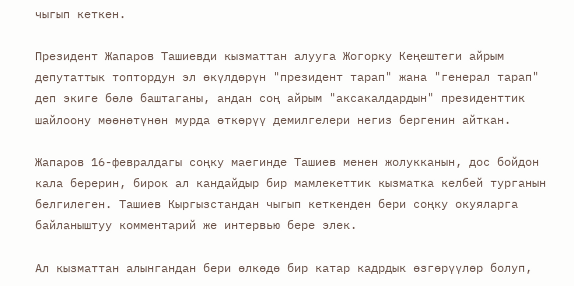чыгып кеткен.

Президент Жапаров Ташиевди кызматтан алууга Жогорку Кеңештеги айрым депутаттык топтордун эл өкүлдөрүн "президент тарап" жана "генерал тарап" деп экиге бөлө баштаганы, андан соң айрым "аксакалдардын" президенттик шайлоону мөөнөтүнөн мурда өткөрүү демилгелери негиз бергенин айткан.

Жапаров 16-февралдагы соңку маегинде Ташиев менен жолукканын, дос бойдон кала берерин, бирок ал кандайдыр бир мамлекеттик кызматка келбей турганын белгилеген. Ташиев Кыргызстандан чыгып кеткенден бери соңку окуяларга байланыштуу комментарий же интервью бере элек.

Ал кызматтан алынгандан бери өлкөдө бир катар кадрдык өзгөрүүлөр болуп,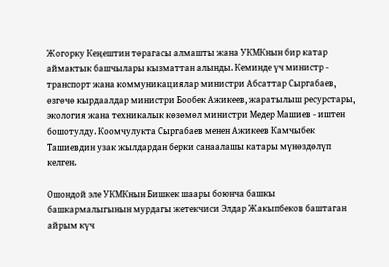Жогорку Кеңештин төрагасы алмашты жана УКМКнын бир катар аймактык башчылары кызматтан алынды. Кеминде үч министр - транспорт жана коммуникациялар министри Абсаттар Сыргабаев, өзгөчө кырдаалдар министри Бообек Ажикеев, жаратылыш ресурстары, экология жана техникалык көзөмөл министри Медер Машиев - иштен бошотулду. Коомчулукта Сыргабаев менен Ажикеев Камчыбек Ташиевдин узак жылдардан берки санаалашы катары мүнөздөлүп келген.

Ошондой эле УКМКнын Бишкек шаары боюнча башкы башкармалыгынын мурдагы жетекчиси Элдар Жакыпбеков баштаган айрым күч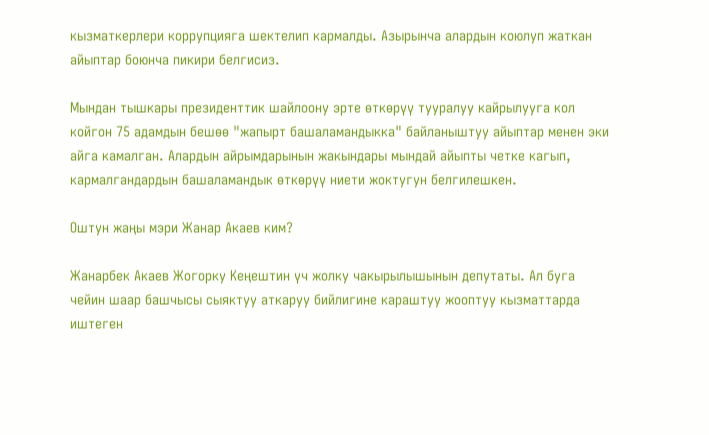кызматкерлери коррупцияга шектелип кармалды. Азырынча алардын коюлуп жаткан айыптар боюнча пикири белгисиз.

Мындан тышкары президенттик шайлоону эрте өткөрүү тууралуу кайрылууга кол койгон 75 адамдын бешөө "жапырт башаламандыкка" байланыштуу айыптар менен эки айга камалган. Алардын айрымдарынын жакындары мындай айыпты четке кагып, кармалгандардын башаламандык өткөрүү ниети жоктугун белгилешкен.

Оштун жаңы мэри Жанар Акаев ким?

Жанарбек Акаев Жогорку Кеңештин үч жолку чакырылышынын депутаты. Ал буга чейин шаар башчысы сыяктуу аткаруу бийлигине караштуу жооптуу кызматтарда иштеген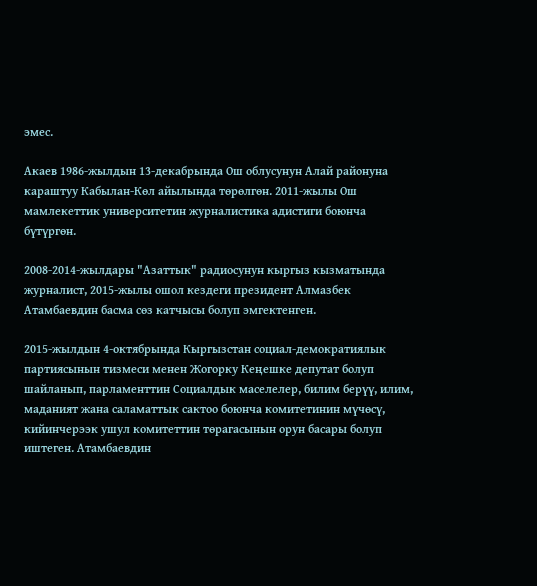эмес.

Акаев 1986-жылдын 13-декабрында Ош облусунун Алай районуна караштуу Кабылан-Көл айылында төрөлгөн. 2011-жылы Ош мамлекеттик университетин журналистика адистиги боюнча бүтүргөн.

2008-2014-жылдары "Азаттык" радиосунун кыргыз кызматында журналист, 2015-жылы ошол кездеги президент Алмазбек Атамбаевдин басма сөз катчысы болуп эмгектенген.

2015-жылдын 4-октябрында Кыргызстан социал-демократиялык партиясынын тизмеси менен Жогорку Кеңешке депутат болуп шайланып, парламенттин Социалдык маселелер, билим берүү, илим, маданият жана саламаттык сактоо боюнча комитетинин мүчөсү, кийинчерээк ушул комитеттин төрагасынын орун басары болуп иштеген. Атамбаевдин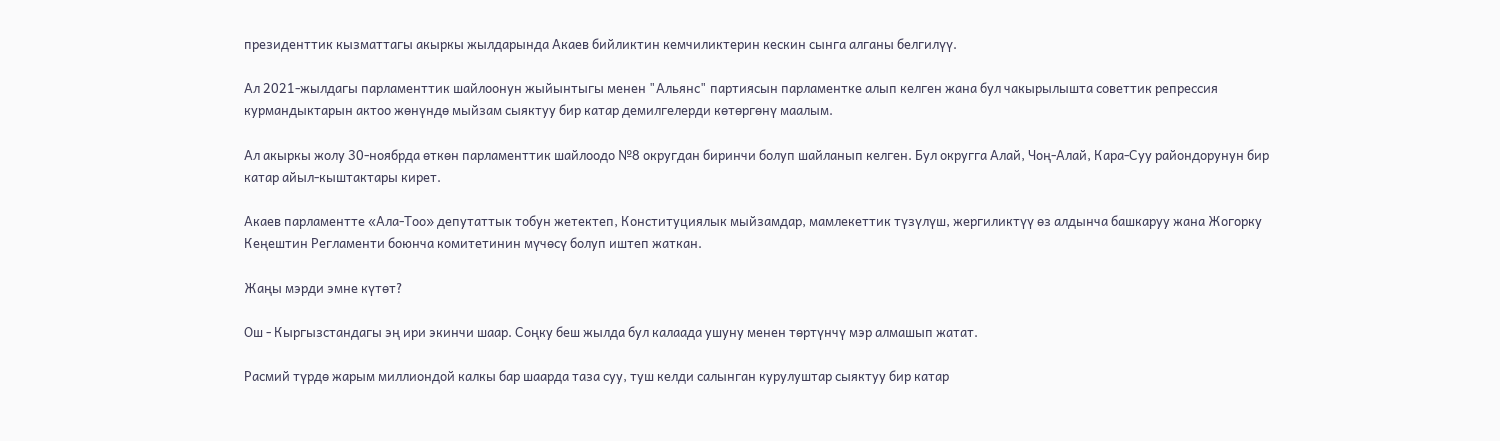президенттик кызматтагы акыркы жылдарында Акаев бийликтин кемчиликтерин кескин сынга алганы белгилүү.

Ал 2021-жылдагы парламенттик шайлоонун жыйынтыгы менен "Альянс" партиясын парламентке алып келген жана бул чакырылышта советтик репрессия курмандыктарын актоо жөнүндө мыйзам сыяктуу бир катар демилгелерди көтөргөнү маалым.

Ал акыркы жолу 30-ноябрда өткөн парламенттик шайлоодо №8 округдан биринчи болуп шайланып келген. Бул округга Алай, Чоң-Алай, Кара-Суу райондорунун бир катар айыл-кыштактары кирет.

Акаев парламентте «Ала-Тоо» депутаттык тобун жетектеп, Конституциялык мыйзамдар, мамлекеттик түзүлүш, жергиликтүү өз алдынча башкаруу жана Жогорку Кеңештин Регламенти боюнча комитетинин мүчөсү болуп иштеп жаткан.

Жаңы мэрди эмне күтөт?

Ош - Кыргызстандагы эң ири экинчи шаар. Соңку беш жылда бул калаада ушуну менен төртүнчү мэр алмашып жатат.

Расмий түрдө жарым миллиондой калкы бар шаарда таза суу, туш келди салынган курулуштар сыяктуу бир катар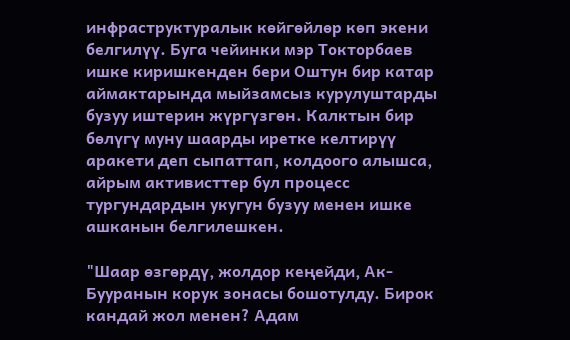инфраструктуралык көйгөйлөр көп экени белгилүү. Буга чейинки мэр Токторбаев ишке киришкенден бери Оштун бир катар аймактарында мыйзамсыз курулуштарды бузуу иштерин жүргүзгөн. Калктын бир бөлүгү муну шаарды иретке келтирүү аракети деп сыпаттап, колдоого алышса, айрым активисттер бул процесс тургундардын укугун бузуу менен ишке ашканын белгилешкен.

"Шаар өзгөрдү, жолдор кеңейди, Ак-Бууранын корук зонасы бошотулду. Бирок кандай жол менен? Адам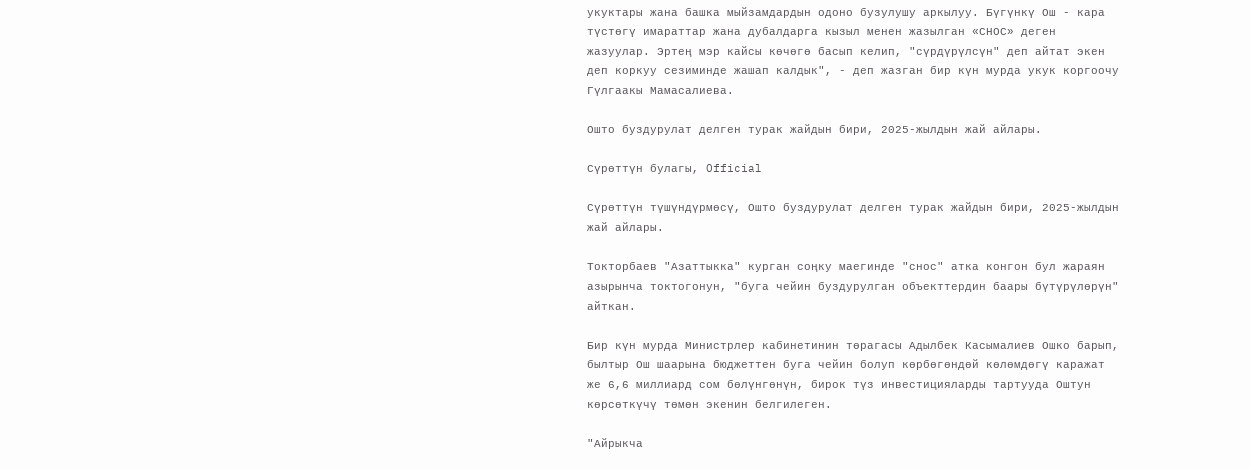укуктары жана башка мыйзамдардын одоно бузулушу аркылуу. Бүгүнкү Ош - кара түстөгү имараттар жана дубалдарга кызыл менен жазылган «СНОС» деген жазуулар. Эртең мэр кайсы көчөгө басып келип, "сүрдүрүлсүн" деп айтат экен деп коркуу сезиминде жашап калдык", - деп жазган бир күн мурда укук коргоочу Гүлгаакы Мамасалиева.

Ошто буздурулат делген турак жайдын бири, 2025-жылдын жай айлары.

Сүрөттүн булагы, Official

Сүрөттүн түшүндүрмөсү, Ошто буздурулат делген турак жайдын бири, 2025-жылдын жай айлары.

Токторбаев "Азаттыкка" курган соңку маегинде "снос" атка конгон бул жараян азырынча токтогонун, "буга чейин буздурулган объекттердин баары бүтүрүлөрүн" айткан.

Бир күн мурда Министрлер кабинетинин төрагасы Адылбек Касымалиев Ошко барып, былтыр Ош шаарына бюджеттен буга чейин болуп көрбөгөндөй көлөмдөгү каражат же 6,6 миллиард сом бөлүнгөнүн, бирок түз инвестицияларды тартууда Оштун көрсөткүчү төмөн экенин белгилеген.

"Айрыкча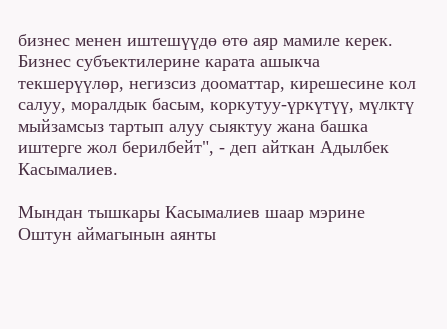бизнес менен иштешүүдө өтө аяр мамиле керек. Бизнес субъектилерине карата ашыкча текшерүүлөр, негизсиз дооматтар, кирешесине кол салуу, моралдык басым, коркутуу-үркүтүү, мүлктү мыйзамсыз тартып алуу сыяктуу жана башка иштерге жол берилбейт", - деп айткан Адылбек Касымалиев.

Мындан тышкары Касымалиев шаар мэрине Оштун аймагынын аянты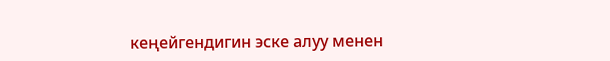кеңейгендигин эске алуу менен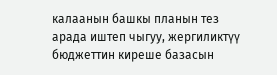калаанын башкы планын тез арада иштеп чыгуу, жергиликтүү бюджеттин киреше базасын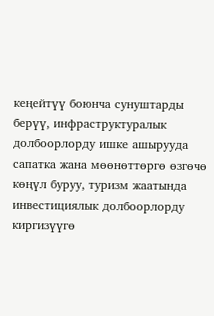кеңейтүү боюнча сунуштарды берүү, инфраструктуралык долбоорлорду ишке ашырууда сапатка жана мөөнөттөргө өзгөчө көңүл буруу, туризм жаатында инвестициялык долбоорлорду киргизүүгө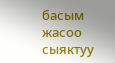басым жасоо сыяктуу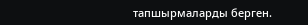тапшырмаларды берген.